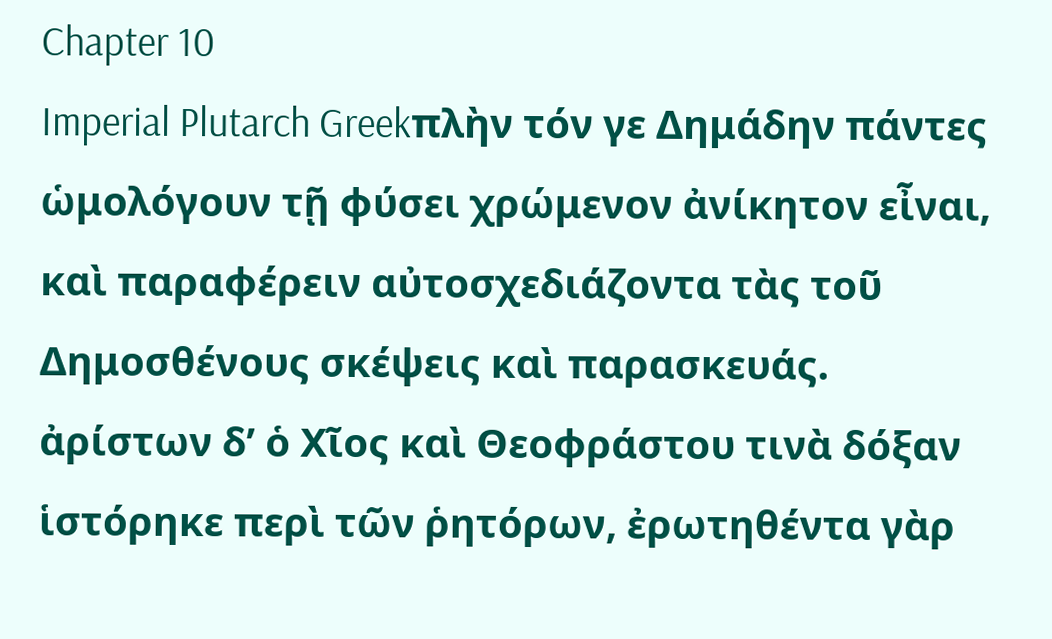Chapter 10
Imperial Plutarch Greekπλὴν τόν γε Δημάδην πάντες ὡμολόγουν τῇ φύσει χρώμενον ἀνίκητον εἶναι, καὶ παραφέρειν αὐτοσχεδιάζοντα τὰς τοῦ Δημοσθένους σκέψεις καὶ παρασκευάς. ἀρίστων δʼ ὁ Χῖος καὶ Θεοφράστου τινὰ δόξαν ἱστόρηκε περὶ τῶν ῥητόρων, ἐρωτηθέντα γὰρ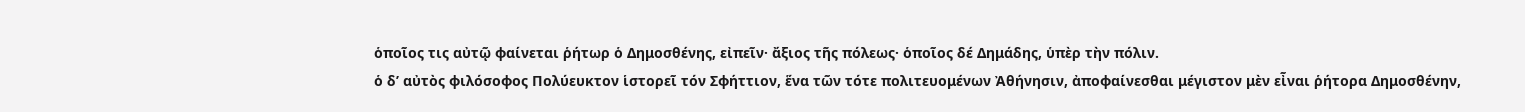ὁποῖος τις αὐτῷ φαίνεται ῥήτωρ ὁ Δημοσθένης, εἰπεῖν· ἄξιος τῆς πόλεως· ὁποῖος δέ Δημάδης, ὑπὲρ τὴν πόλιν.
ὁ δʼ αὐτὸς φιλόσοφος Πολύευκτον ἱστορεῖ τόν Σφήττιον, ἕνα τῶν τότε πολιτευομένων Ἀθήνησιν, ἀποφαίνεσθαι μέγιστον μὲν εἶναι ῥήτορα Δημοσθένην,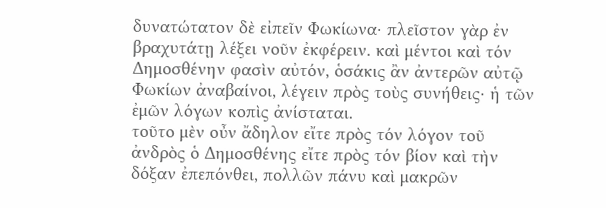δυνατώτατον δὲ εἰπεῖν Φωκίωνα· πλεῖστον γὰρ ἐν βραχυτάτῃ λέξει νοῦν ἐκφέρειν. καὶ μέντοι καὶ τόν Δημοσθένην φασὶν αὐτόν, ὁσάκις ἂν ἀντερῶν αὐτῷ Φωκίων ἀναβαίνοι, λέγειν πρὸς τοὺς συνήθεις· ἡ τῶν ἐμῶν λόγων κοπὶς ἀνίσταται.
τοῦτο μὲν οὖν ἄδηλον εἴτε πρὸς τόν λόγον τοῦ ἀνδρὸς ὁ Δημοσθένης εἴτε πρὸς τόν βίον καὶ τὴν δόξαν ἐπεπόνθει, πολλῶν πάνυ καὶ μακρῶν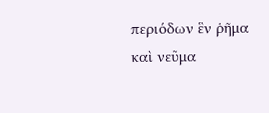περιόδων ἓν ῥῆμα καὶ νεῦμα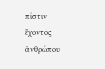πίστιν ἔχοντος ἀνθρώπου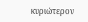κυριώτερον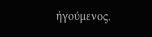ἡγούμενος.